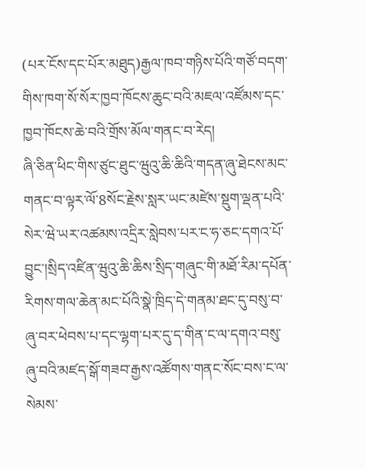(པར་ངོས་དང་པོར་མཐུད)རྒྱལ་ཁབ་གཉིས་པོའི་གཙོ་བདག་གིས་ཁག་སོ་སོར་ཁྱབ་ཁོངས་ཆུང་བའི་མཇལ་འཛོམས་དང་ཁྱབ་ཁོངས་ཆེ་བའི་གྲོས་མོལ་གནང་བ་རེད།
ཞི་ཅིན་ཕིང་གིས་ཙུང་ཐུང་ཝུའུ་ཆི་ཆིའི་གདན་ཞུ་ཐེངས་མང་གནང་བ་ལྟར་ལོ་8སོང་རྗེས་སླར་ཡང་མཛེས་སྡུག་ལྡན་པའི་སེར་ཝེ་ཡར་འཚམས་འདྲིར་སླེབས་པར་ང་ཧ་ཅང་དགའ་པོ་བྱུང་།སྲིད་འཛིན་ཝུའུ་ཆི་ཆིས་སྲིད་གཞུང་གི་མཐོ་རིམ་དཔོན་རིགས་གལ་ཆེན་མང་པོའི་སྣེ་ཁྲིད་དེ་གནམ་ཐང་དུ་བསུ་བ་ཞུ་བར་ཕེབས་པ་དང་ལྷག་པར་དུ་ད་གིན་ང་ལ་དགའ་བསུ་ཞུ་བའི་མཛད་སྒོ་གཟབ་རྒྱས་འཚོགས་གནང་སོང་བས་ང་ལ་སེམས་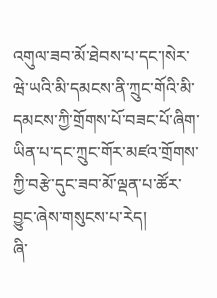འགུལ་ཟབ་མོ་ཐེབས་པ་དང་།སེར་ཝེ་ཡའི་མི་དམངས་ནི་ཀྲུང་གོའི་མི་དམངས་ཀྱི་གྲོགས་པོ་བཟང་པོ་ཞིག་ཡིན་པ་དང་ཀྲུང་གོར་མཛའ་གྲོགས་ཀྱི་བརྩེ་དུང་ཟབ་མོ་ལྡན་པ་ཚོར་བྱུང་ཞེས་གསུངས་པ་རེད།
ཞི་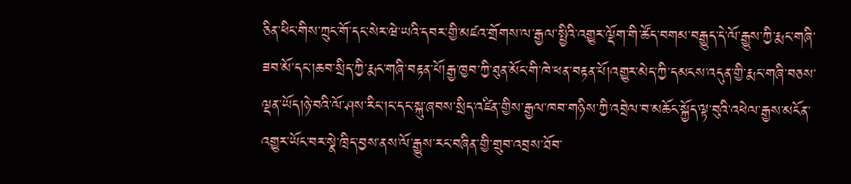ཅིན་ཕིང་གིས་ཀྲུང་གོ་དང་སེར་ཝེ་ཡའི་དབར་གྱི་མཛའ་གྲོགས་ལ་རྒྱལ་སྤྱིའི་འགྱུར་ལྡོག་གི་ཚོད་བགམ་བརྒྱུད་དེ་ལོ་རྒྱུས་ཀྱི་རྨང་གཞི་ཟབ་མོ་དང་།ཆབ་སྲིད་ཀྱི་རྨང་གཞི་བརྟན་པོ།རྒྱ་ཁྱབ་ཀྱི་ཐུན་མོང་གི་ཁེ་ཕན་བརྟན་པོ།འགྱུར་མེད་ཀྱི་དམངས་འདུན་གྱི་རྨང་གཞི་བཅས་ལྡན་ཡོད།ཉེ་བའི་ལོ་ཤས་རིང་།ང་དང་སྐུ་ཞབས་སྲིད་འཛིན་གྱིས་རྒྱལ་ཁབ་གཉིས་ཀྱི་འབྲེལ་བ་མཆོང་སྐྱོད་ལྟ་བུའི་འཕེལ་རྒྱས་མངོན་འགྱུར་ཡོང་བར་སྣེ་ཁྲིད་བྱས་ནས་ལོ་རྒྱུས་རང་བཞིན་གྱི་གྲུབ་འབྲས་ཐོབ་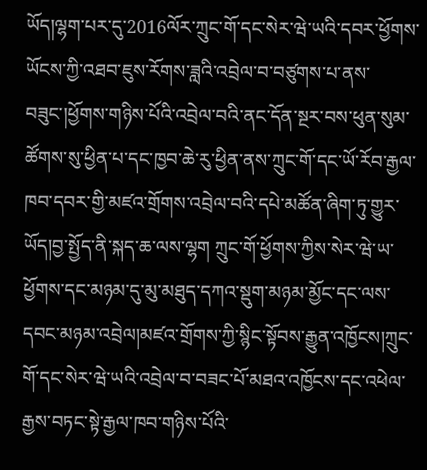ཡོད།ལྷག་པར་དུ་2016ལོར་ཀྲུང་གོ་དང་སེར་ཝེ་ཡའི་དབར་ཕྱོགས་ཡོངས་ཀྱི་འཐབ་ཇུས་རོགས་ཟླའི་འབྲེལ་བ་བཙུགས་པ་ནས་བཟུང་།ཕྱོགས་གཉིས་པོའི་འབྲེལ་བའི་ནང་དོན་སྔར་བས་ཕུན་སུམ་ཚོགས་སུ་ཕྱིན་པ་དང་ཁྱབ་ཆེ་རུ་ཕྱིན་ནས་ཀྲུང་གོ་དང་ཡོ་རོབ་རྒྱལ་ཁབ་དབར་གྱི་མཛའ་གྲོགས་འབྲེལ་བའི་དཔེ་མཚོན་ཞིག་ཏུ་གྱུར་ཡོད།བྱ་སྤྱོད་ནི་སྐད་ཆ་ལས་ལྷག ཀྲུང་གོ་ཕྱོགས་ཀྱིས་སེར་ཝེ་ཡ་ཕྱོགས་དང་མཉམ་དུ་མུ་མཐུད་དཀའ་སྡུག་མཉམ་མྱོང་དང་ལས་དབང་མཉམ་འབྲེལ།མཛའ་གྲོགས་ཀྱི་སྙིང་སྟོབས་རྒྱུན་འཁྱོངས།ཀྲུང་གོ་དང་སེར་ཝེ་ཡའི་འབྲེལ་བ་བཟང་པོ་མཐའ་འཁྱོངས་དང་འཕེལ་རྒྱས་བཏང་སྟེ་རྒྱལ་ཁབ་གཉིས་པོའི་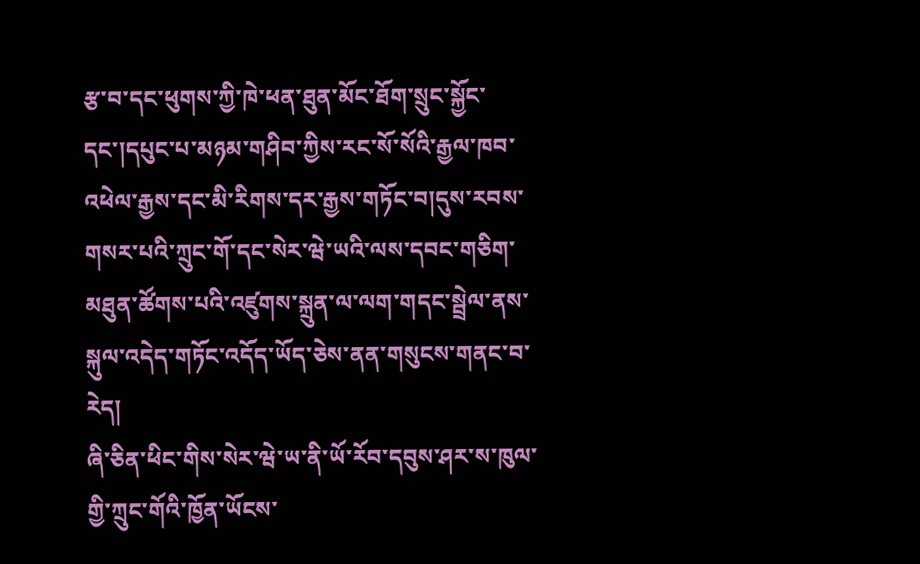རྩ་བ་དང་ཕུགས་ཀྱི་ཁེ་ཕན་ཐུན་མོང་ཐོག་སྲུང་སྐྱོང་དང་།དཔུང་པ་མཉམ་གཤིབ་ཀྱིས་རང་སོ་སོའི་རྒྱལ་ཁབ་འཕེལ་རྒྱས་དང་མི་རིགས་དར་རྒྱས་གཏོང་བ།དུས་རབས་གསར་པའི་ཀྲུང་གོ་དང་སེར་ཝེ་ཡའི་ལས་དབང་གཅིག་མཐུན་ཚོགས་པའི་འཛུགས་སྐྲུན་ལ་ལག་གདང་སྦྲེལ་ནས་སྐུལ་འདེད་གཏོང་འདོད་ཡོད་ཅེས་ནན་གསུངས་གནང་བ་རེད།
ཞི་ཅིན་ཕིང་གིས་སེར་ཝེ་ཡ་ནི་ཡོ་རོབ་དབུས་ཤར་ས་ཁུལ་གྱི་ཀྲུང་གོའི་ཁྱོན་ཡོངས་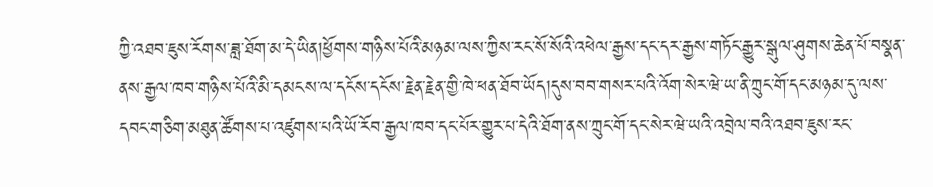ཀྱི་འཐབ་ཇུས་རོགས་ཟླ་ཐོག་མ་དེ་ཡིན།ཕྱོགས་གཉིས་པོའི་མཉམ་ལས་ཀྱིས་རང་སོ་སོའི་འཕེལ་རྒྱས་དང་དར་རྒྱས་གཏོང་རྒྱུར་སྒུལ་ཤུགས་ཆེན་པོ་བསྣན་ནས་རྒྱལ་ཁབ་གཉིས་པོའི་མི་དམངས་ལ་དངོས་དངོས་རྗེན་རྗེན་གྱི་ཁེ་ཕན་ཐོབ་ཡོད།དུས་བབ་གསར་པའི་འོག་སེར་ཝེ་ཡ་ནི་ཀྲུང་གོ་དང་མཉམ་དུ་ལས་དབང་གཅིག་མཐུན་ཚོགས་པ་འཛུགས་པའི་ཡོ་རོབ་རྒྱལ་ཁབ་དང་པོར་གྱུར་པ་དེའི་ཐོག་ནས་ཀྲུང་གོ་དང་སེར་ཝེ་ཡའི་འབྲེལ་བའི་འཐབ་ཇུས་རང་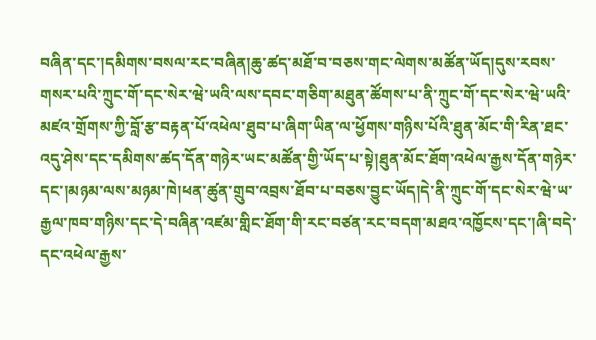བཞིན་དང་།དམིགས་བསལ་རང་བཞིན།ཆུ་ཚད་མཐོ་བ་བཅས་གང་ལེགས་མཚོན་ཡོད།དུས་རབས་གསར་པའི་ཀྲུང་གོ་དང་སེར་ཝེ་ཡའི་ལས་དབང་གཅིག་མཐུན་ཚོགས་པ་ནི་ཀྲུང་གོ་དང་སེར་ཝེ་ཡའི་མཛའ་གྲོགས་ཀྱི་བློ་རྩ་བརྟན་པོ་འཕེལ་ཐུབ་པ་ཞིག་ཡིན་ལ་ཕྱོགས་གཉིས་པོའི་ཐུན་མོང་གི་རིན་ཐང་འདུ་ཤེས་དང་དམིགས་ཚད་དོན་གཉེར་ཡང་མཚོན་གྱི་ཡོད་པ་སྟེ།ཐུན་མོང་ཐོག་འཕེལ་རྒྱས་དོན་གཉེར་དང་།མཉམ་ལས་མཉམ་ཁེ།ཕན་ཚུན་གྲུབ་འབྲས་ཐོབ་པ་བཅས་བྱུང་ཡོད།དེ་ནི་ཀྲུང་གོ་དང་སེར་ཝེ་ཡ་རྒྱལ་ཁབ་གཉིས་དང་དེ་བཞིན་འཛམ་གླིང་ཐོག་གི་རང་བཙན་རང་བདག་མཐའ་འཁྱོངས་དང་།ཞི་བདེ་དང་འཕེལ་རྒྱས་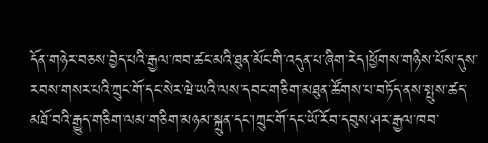དོན་གཉེར་བཅས་བྱེད་པའི་རྒྱལ་ཁབ་ཚང་མའི་ཐུན་མོང་གི་འདུན་པ་ཞིག་རེད།ཕྱོགས་གཉིས་པོས་དུས་རབས་གསར་པའི་ཀྲུང་གོ་དང་སེར་ཝེ་ཡའི་ལས་དབང་གཅིག་མཐུན་ཚོགས་པ་བཏོད་ནས་སྤུས་ཚད་མཐོ་བའི་རྒྱུད་གཅིག་ལམ་གཅིག་མཉམ་སྐྲུན་དང་།ཀྲུང་གོ་དང་ཡོ་རོབ་དབུས་ཤར་རྒྱལ་ཁབ་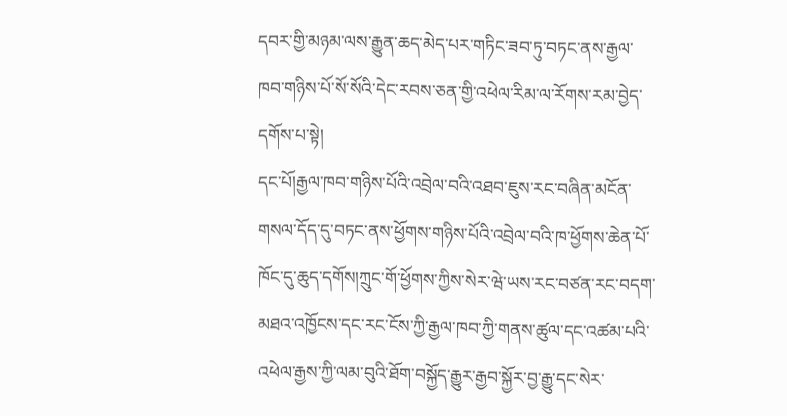དབར་གྱི་མཉམ་ལས་རྒྱུན་ཆད་མེད་པར་གཏིང་ཟབ་ཏུ་བཏང་ནས་རྒྱལ་ཁབ་གཉིས་པོ་སོ་སོའི་དེང་རབས་ཅན་གྱི་འཕེལ་རིམ་ལ་རོགས་རམ་བྱེད་དགོས་པ་སྟེ།
དང་པོ།རྒྱལ་ཁབ་གཉིས་པོའི་འབྲེལ་བའི་འཐབ་ཇུས་རང་བཞིན་མངོན་གསལ་དོད་དུ་བཏང་ནས་ཕྱོགས་གཉིས་པོའི་འབྲེལ་བའི་ཁ་ཕྱོགས་ཆེན་པོ་ཁོང་དུ་ཆུད་དགོས།ཀྲུང་གོ་ཕྱོགས་ཀྱིས་སེར་ཝེ་ཡས་རང་བཙན་རང་བདག་མཐའ་འཁྱོངས་དང་རང་ངོས་ཀྱི་རྒྱལ་ཁབ་ཀྱི་གནས་ཚུལ་དང་འཚམ་པའི་འཕེལ་རྒྱས་ཀྱི་ལམ་བུའི་ཐོག་བསྐྱོད་རྒྱུར་རྒྱབ་སྐྱོར་བྱ་རྒྱུ་དང་སེར་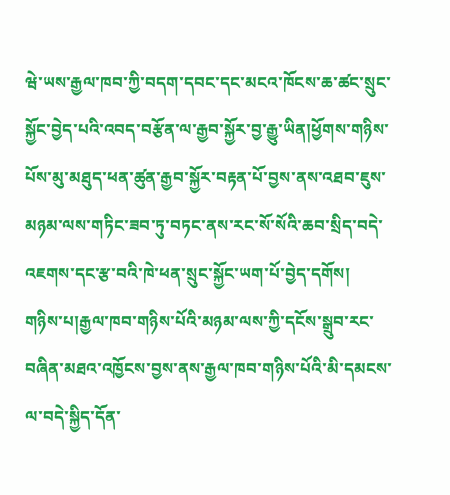ཝེ་ཡས་རྒྱལ་ཁབ་ཀྱི་བདག་དབང་དང་མངའ་ཁོངས་ཆ་ཚང་སྲུང་སྐྱོང་བྱེད་པའི་འབད་བརྩོན་ལ་རྒྱབ་སྐྱོར་བྱ་རྒྱུ་ཡིན།ཕྱོགས་གཉིས་པོས་མུ་མཐུད་ཕན་ཚུན་རྒྱབ་སྐྱོར་བརྟན་པོ་བྱས་ནས་འཐབ་ཇུས་མཉམ་ལས་གཏིང་ཟབ་ཏུ་བཏང་ནས་རང་སོ་སོའི་ཆབ་སྲིད་བདེ་འཇགས་དང་རྩ་བའི་ཁེ་ཕན་སྲུང་སྐྱོང་ཡག་པོ་བྱེད་དགོས།
གཉིས་པ།རྒྱལ་ཁབ་གཉིས་པོའི་མཉམ་ལས་ཀྱི་དངོས་སྒྲུབ་རང་བཞིན་མཐའ་འཁྱོངས་བྱས་ནས་རྒྱལ་ཁབ་གཉིས་པོའི་མི་དམངས་ལ་བདེ་སྐྱིད་དོན་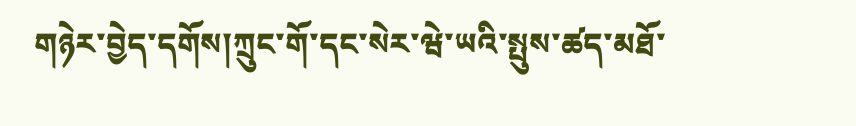གཉེར་བྱེད་དགོས།ཀྲུང་གོ་དང་སེར་ཝེ་ཡའི་སྤུས་ཚད་མཐོ་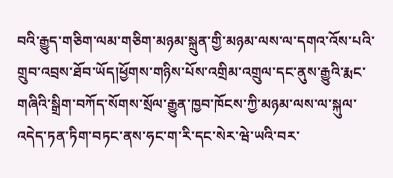བའི་རྒྱུད་གཅིག་ལམ་གཅིག་མཉམ་སྐྲུན་གྱི་མཉམ་ལས་ལ་དགའ་འོས་པའི་གྲུབ་འབྲས་ཐོབ་ཡོད།ཕྱོགས་གཉིས་པོས་འགྲིམ་འགྲུལ་དང་ནུས་རྒྱུའི་རྨང་གཞིའི་སྒྲིག་བཀོད་སོགས་སྲོལ་རྒྱུན་ཁྱབ་ཁོངས་ཀྱི་མཉམ་ལས་ལ་སྐུལ་འདེད་ཏན་ཏིག་བཏང་ནས་ཧང་ག་རི་དང་སེར་ཝེ་ཡའི་བར་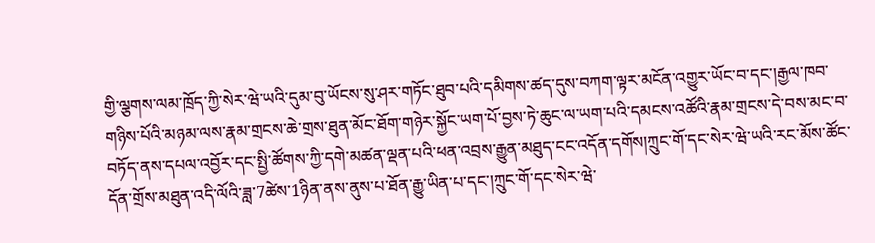གྱི་ལྕགས་ལམ་ཁྲོད་ཀྱི་སེར་ཝེ་ཡའི་དུམ་བུ་ཡོངས་སུ་ཤར་གཏོང་ཐུབ་པའི་དམིགས་ཚད་དུས་བཀག་ལྟར་མངོན་འགྱུར་ཡོང་བ་དང་།རྒྱལ་ཁབ་གཉིས་པོའི་མཉམ་ལས་རྣམ་གྲངས་ཆེ་གྲས་ཐུན་མོང་ཐོག་གཉེར་སྐྱོང་ཡག་པོ་བྱས་ཏེ་ཆུང་ལ་ཡག་པའི་དམངས་འཚོའི་རྣམ་གྲངས་དེ་བས་མང་བ་བཏོད་ནས་དཔལ་འབྱོར་དང་སྤྱི་ཚོགས་ཀྱི་དགེ་མཚན་ལྡན་པའི་ཕན་འབྲས་རྒྱུན་མཐུད་ངང་འདོན་དགོས།ཀྲུང་གོ་དང་སེར་ཝེ་ཡའི་རང་མོས་ཚོང་དོན་གྲོས་མཐུན་འདི་ལོའི་ཟླ་7ཚེས་1ཉིན་ནས་ནུས་པ་ཐོན་རྒྱུ་ཡིན་པ་དང་།ཀྲུང་གོ་དང་སེར་ཝེ་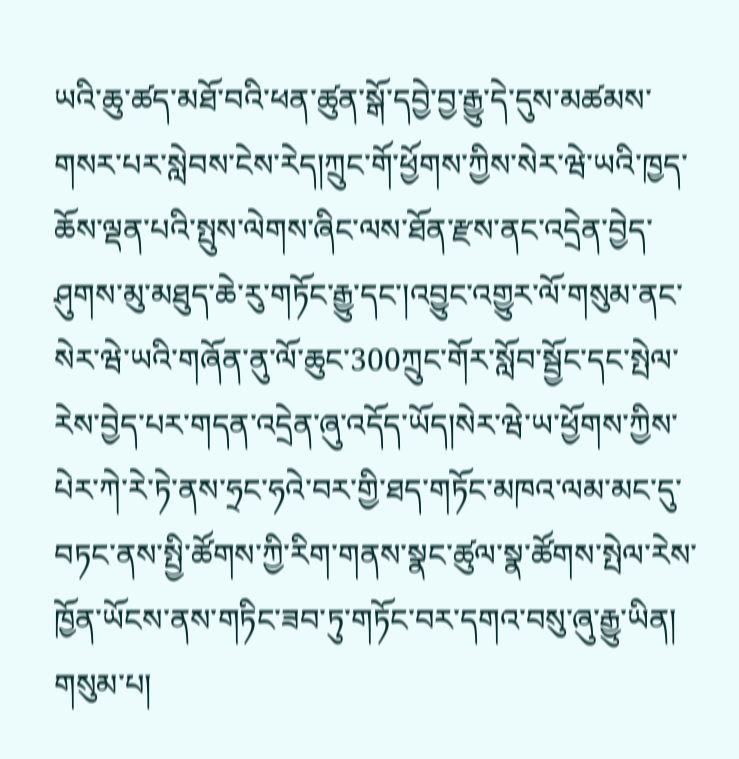ཡའི་ཆུ་ཚད་མཐོ་བའི་ཕན་ཚུན་སྒོ་དབྱེ་བྱ་རྒྱུ་དེ་དུས་མཚམས་གསར་པར་སླེབས་ངེས་རེད།ཀྲུང་གོ་ཕྱོགས་ཀྱིས་སེར་ཝེ་ཡའི་ཁྱད་ཆོས་ལྡན་པའི་སྤུས་ལེགས་ཞིང་ལས་ཐོན་རྫས་ནང་འདྲེན་བྱེད་ཤུགས་མུ་མཐུད་ཆེ་རུ་གཏོང་རྒྱུ་དང་།འབྱུང་འགྱུར་ལོ་གསུམ་ནང་སེར་ཝེ་ཡའི་གཞོན་ནུ་ལོ་ཆུང་300ཀྲུང་གོར་སློབ་སྦྱོང་དང་སྤེལ་རེས་བྱེད་པར་གདན་འདྲེན་ཞུ་འདོད་ཡོད།སེར་ཝེ་ཡ་ཕྱོགས་ཀྱིས་པེར་ཀེ་རེ་ཏེ་ནས་ཧྲང་ཧའེ་བར་གྱི་ཐད་གཏོང་མཁའ་ལམ་མང་དུ་བཏང་ནས་སྤྱི་ཚོགས་ཀྱི་རིག་གནས་སྣང་ཚུལ་སྣ་ཚོགས་སྤེལ་རེས་ཁྱོན་ཡོངས་ནས་གཏིང་ཟབ་ཏུ་གཏོང་བར་དགའ་བསུ་ཞུ་རྒྱུ་ཡིན།
གསུམ་པ།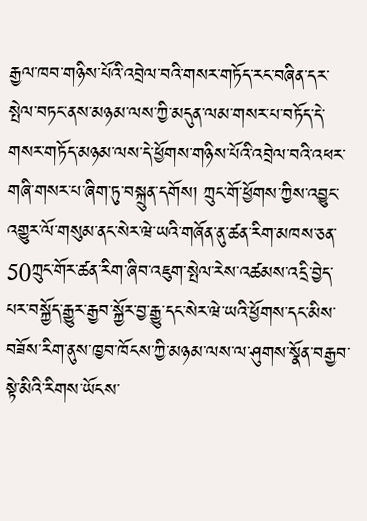རྒྱལ་ཁབ་གཉིས་པོའི་འབྲེལ་བའི་གསར་གཏོད་རང་བཞིན་དར་སྤེལ་བཏང་ནས་མཉམ་ལས་ཀྱི་མདུན་ལམ་གསར་པ་བཏོད་དེ་གསར་གཏོད་མཉམ་ལས་དེ་ཕྱོགས་གཉིས་པོའི་འབྲེལ་བའི་འཕར་གཞི་གསར་པ་ཞིག་ཏུ་བསྐྲུན་དགོས། ཀྲུང་གོ་ཕྱོགས་ཀྱིས་འབྱུང་འགྱུར་ལོ་གསུམ་ནང་སེར་ཝེ་ཡའི་གཞོན་ནུ་ཚན་རིག་མཁས་ཅན་50ཀྲུང་གོར་ཚན་རིག་ཞིབ་འཇུག་སྤེལ་རེས་འཚམས་འདྲི་བྱེད་པར་བསྐྱོད་རྒྱུར་རྒྱབ་སྐྱོར་བྱ་རྒྱུ་དང་སེར་ཝེ་ཡའི་ཕྱོགས་དང་མིས་བཟོས་རིག་ནུས་ཁྱབ་ཁོངས་ཀྱི་མཉམ་ལས་ལ་ཤུགས་སྣོན་བརྒྱབ་སྟེ་མིའི་རིགས་ཡོངས་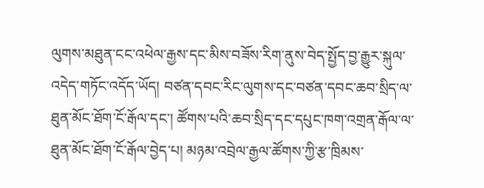ལུགས་མཐུན་ངང་འཕེལ་རྒྱས་དང་མིས་བཟོས་རིག་ནུས་བེད་སྤྱོད་བྱ་རྒྱུར་སྐུལ་འདེད་གཏོང་འདོད་ཡོད། བཙན་དབང་རིང་ལུགས་དང་བཙན་དབང་ཆབ་སྲིད་ལ་ཐུན་མོང་ཐོག་ངོ་རྒོལ་དང་། ཚོགས་པའི་ཆབ་སྲིད་དང་དཔུང་ཁག་འགྲན་རྒོལ་ལ་ཐུན་མོང་ཐོག་ངོ་རྒོལ་བྱེད་པ། མཉམ་འབྲེལ་རྒྱལ་ཚོགས་ཀྱི་རྩ་ཁྲིམས་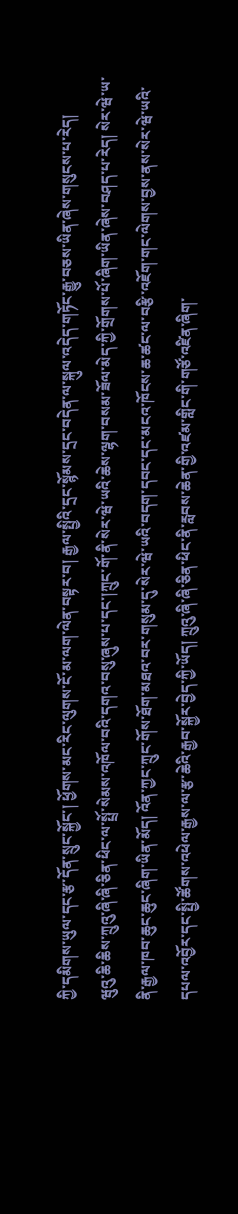ཀྱི་དམིགས་ཡུལ་དང་རྩ་དོན་སྲུང་སྐྱོང་། ཕྱོགས་མང་རིང་ལུགས་ངོ་མ་ལག་ལེན་བསྟར་བ། རྒྱལ་སྤྱིའི་དྲང་སྙོམས་དྲང་བདེན་ལ་སྐུལ་འདེད་གཏོང་རྒྱུ་བཅས་ཡིན་ཞེས་གསུངས་པ་རེད།
ཝུའུ་ཆི་ཆིས་ཀྲུའུ་ཞི་ཞི་ཅིན་ཕིང་ལ་སྤྲོ་སེམས་འཁོལ་བའི་དགའ་བསུ་ཞུས་པ་དང་།ཀྲུང་གོ་ནི་སེར་ཝེ་ཡའི་ཆེས་ལྷག་བསམ་ཟོལ་མེད་ཀྱི་གྲོགས་པོ་ཞིག་ཡིན་ཞེས་བཤད་པ་རེད། སེར་ཝེ་ཡ་ནི་རྒྱལ་ཁབ་ཆུང་ཆུང་ཞིག་ཡིན་མོད། འོན་ཀྱང་ཀྲུང་གོས་ཐོག་མཐའ་བར་གསུམ་དུ་སེར་ཝེ་ཡའི་བདག་དབང་དང་མངའ་ཁོངས་ཆ་ཚང་ལ་བརྩི་འཇོག་གང་ལེགས་བྱས་ནས་སེར་ཝེ་ཡའི་དཔལ་འབྱོར་དང་སྤྱི་ཚོགས་འཕེལ་རྒྱས་ལ་རྩ་ཆེའི་རྒྱབ་སྐྱོར་བྱེད་ཀྱི་ཡོད། ཀྲུའུ་ཞི་ཞི་ཅིན་ཕིང་ནི་རླབས་ཆེན་གྱི་འཛམ་གླིང་གི་གཙོ་འཛིན་ཞིག་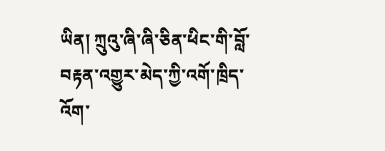ཡིན། ཀྲུའུ་ཞི་ཞི་ཅིན་ཕིང་གི་བློ་བརྟན་འགྱུར་མེད་ཀྱི་འགོ་ཁྲིད་འོག་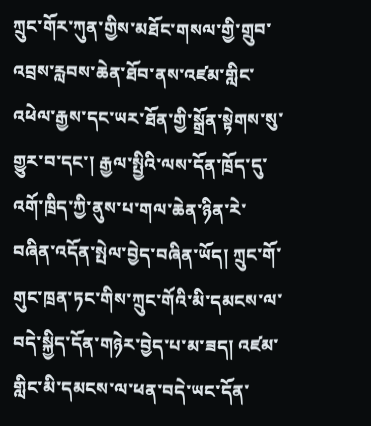ཀྲུང་གོར་ཀུན་གྱིས་མཐོང་གསལ་གྱི་གྲུབ་འབྲས་རླབས་ཆེན་ཐོབ་ནས་འཛམ་གླིང་འཕེལ་རྒྱས་དང་ཡར་ཐོན་གྱི་སྒྲོན་སྟེགས་སུ་གྱུར་བ་དང་། རྒྱལ་སྤྱིའི་ལས་དོན་ཁྲོད་དུ་འགོ་ཁྲིད་ཀྱི་ནུས་པ་གལ་ཆེན་ཉིན་རེ་བཞིན་འདོན་སྤེལ་བྱེད་བཞིན་ཡོད། ཀྲུང་གོ་གུང་ཁྲན་ཏང་གིས་ཀྲུང་གོའི་མི་དམངས་ལ་བདེ་སྐྱིད་དོན་གཉེར་བྱེད་པ་མ་ཟད། འཛམ་གླིང་མི་དམངས་ལ་ཕན་བདེ་ཡང་དོན་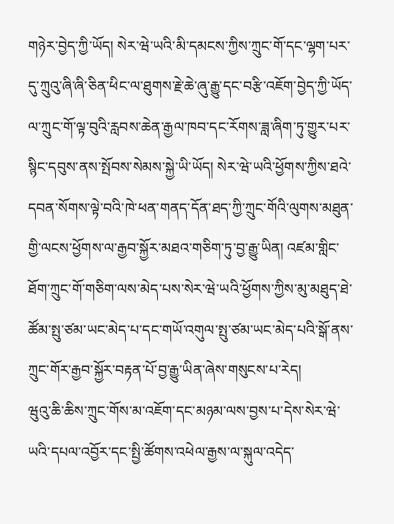གཉེར་བྱེད་ཀྱི་ཡོད། སེར་ཝེ་ཡའི་མི་དམངས་ཀྱིས་ཀྲུང་གོ་དང་ལྷག་པར་དུ་ཀྲུའུ་ཞི་ཞི་ཅིན་ཕིང་ལ་ཐུགས་རྗེ་ཆེ་ཞུ་རྒྱུ་དང་བརྩི་འཇོག་བྱེད་ཀྱི་ཡོད་ལ་ཀྲུང་གོ་ལྟ་བུའི་རླབས་ཆེན་རྒྱལ་ཁབ་དང་རོགས་ཟླ་ཞིག་ཏུ་གྱུར་པར་སྙིང་དབུས་ནས་སྤོབས་སེམས་སྐྱེ་ཡི་ཡོད། སེར་ཝེ་ཡའི་ཕྱོགས་ཀྱིས་ཐའེ་དབན་སོགས་ལྟེ་བའི་ཁེ་ཕན་གནད་དོན་ཐད་ཀྱི་ཀྲུང་གོའི་ལུགས་མཐུན་གྱི་ལངས་ཕྱོགས་ལ་རྒྱབ་སྐྱོར་མཐའ་གཅིག་ཏུ་བྱ་རྒྱུ་ཡིན། འཛམ་གླིང་ཐོག་ཀྲུང་གོ་གཅིག་ལས་མེད་པས་སེར་ཝེ་ཡའི་ཕྱོགས་ཀྱིས་མུ་མཐུད་ཐེ་ཚོམ་སྤུ་ཙམ་ཡང་མེད་པ་དང་གཡོ་འགུལ་སྤུ་ཙམ་ཡང་མེད་པའི་སྒོ་ནས་ཀྲུང་གོར་རྒྱབ་སྐྱོར་བརྟན་པོ་བྱ་རྒྱུ་ཡིན་ཞེས་གསུངས་པ་རེད།
ཝུའུ་ཆི་ཆིས་ཀྲུང་གོས་མ་འཇོག་དང་མཉམ་ལས་བྱས་པ་དེས་སེར་ཝེ་ཡའི་དཔལ་འབྱོར་དང་སྤྱི་ཚོགས་འཕེལ་རྒྱས་ལ་སྐུལ་འདེད་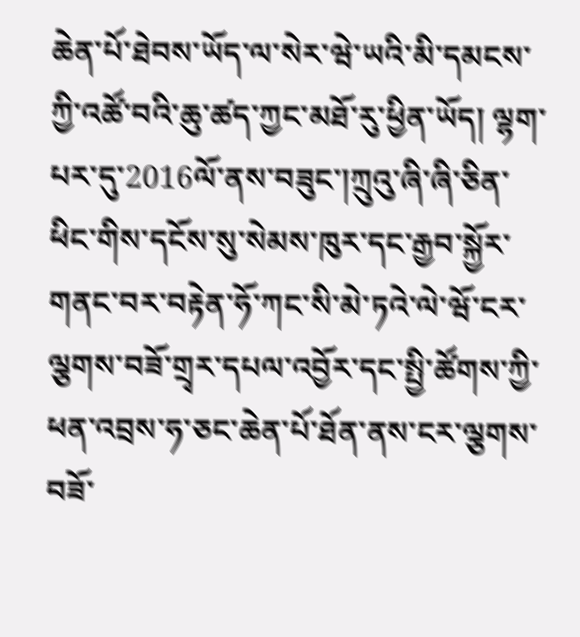ཆེན་པོ་ཐེབས་ཡོད་ལ་སེར་ཝེ་ཡའི་མི་དམངས་ཀྱི་འཚོ་བའི་ཆུ་ཚད་ཀྱང་མཐོ་རུ་ཕྱིན་ཡོད། ལྷག་པར་དུ་2016ལོ་ནས་བཟུང་།ཀྲུའུ་ཞི་ཞི་ཅིན་ཕིང་གིས་དངོས་སུ་སེམས་ཁུར་དང་རྒྱབ་སྐྱོར་གནང་བར་བརྟེན་ཧོ་ཀང་སི་མེ་ཏའེ་ལེ་ཝོ་ངར་ལྕགས་བཟོ་གྲྭར་དཔལ་འབྱོར་དང་སྤྱི་ཚོགས་ཀྱི་ཕན་འབྲས་ཧ་ཅང་ཆེན་པོ་ཐོན་ནས་ངར་ལྕགས་བཟོ་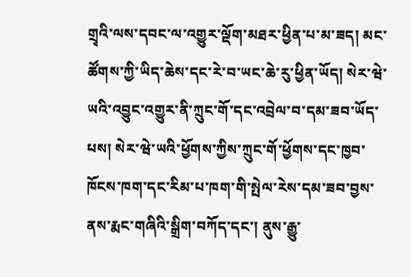གྲྭའི་ལས་དབང་ལ་འགྱུར་ལྡོག་མཐར་ཕྱིན་པ་མ་ཟད། མང་ཚོགས་ཀྱི་ཡིད་ཆེས་དང་རེ་བ་ཡང་ཆེ་རུ་ཕྱིན་ཡོད། སེར་ཝེ་ཡའི་འབྱུང་འགྱུར་ནི་ཀྲུང་གོ་དང་འབྲེལ་བ་དམ་ཟབ་ཡོད་པས། སེར་ཝེ་ཡའི་ཕྱོགས་ཀྱིས་ཀྲུང་གོ་ཕྱོགས་དང་ཁྱབ་ཁོངས་ཁག་དང་རིམ་པ་ཁག་གི་སྤེལ་རེས་དམ་ཟབ་བྱས་ནས་རྨང་གཞིའི་སྒྲིག་བཀོད་དང་། ནུས་རྒྱུ་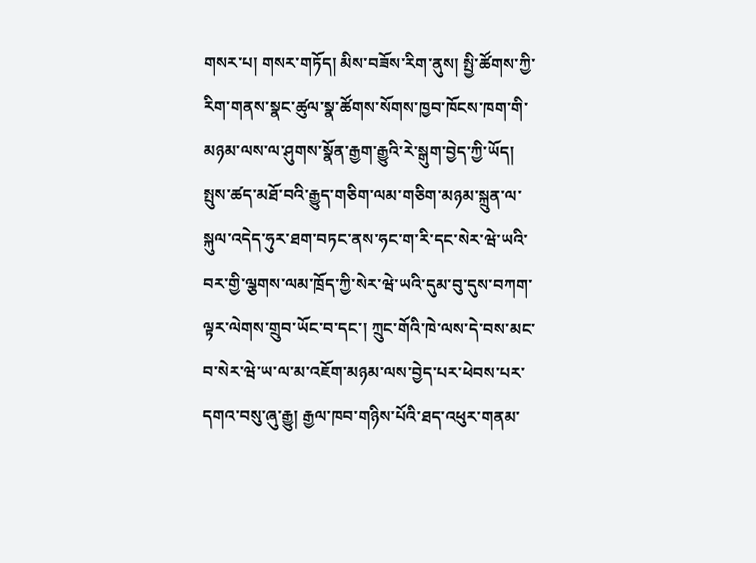གསར་པ། གསར་གཏོད། མིས་བཟོས་རིག་ནུས། སྤྱི་ཚོགས་ཀྱི་རིག་གནས་སྣང་ཚུལ་སྣ་ཚོགས་སོགས་ཁྱབ་ཁོངས་ཁག་གི་མཉམ་ལས་ལ་ཤུགས་སྣོན་རྒྱག་རྒྱུའི་རེ་སྒུག་བྱེད་ཀྱི་ཡོད། སྤུས་ཚད་མཐོ་བའི་རྒྱུད་གཅིག་ལམ་གཅིག་མཉམ་སྐྲུན་ལ་སྐུལ་འདེད་ཧུར་ཐག་བཏང་ནས་ཧང་ག་རི་དང་སེར་ཝེ་ཡའི་བར་གྱི་ལྕགས་ལམ་ཁྲོད་ཀྱི་སེར་ཝེ་ཡའི་དུམ་བུ་དུས་བཀག་ལྟར་ལེགས་གྲུབ་ཡོང་བ་དང་། ཀྲུང་གོའི་ཁེ་ལས་དེ་བས་མང་བ་སེར་ཝེ་ཡ་ལ་མ་འཇོག་མཉམ་ལས་བྱེད་པར་ཕེབས་པར་དགའ་བསུ་ཞུ་རྒྱུ། རྒྱལ་ཁབ་གཉིས་པོའི་ཐད་འཕུར་གནམ་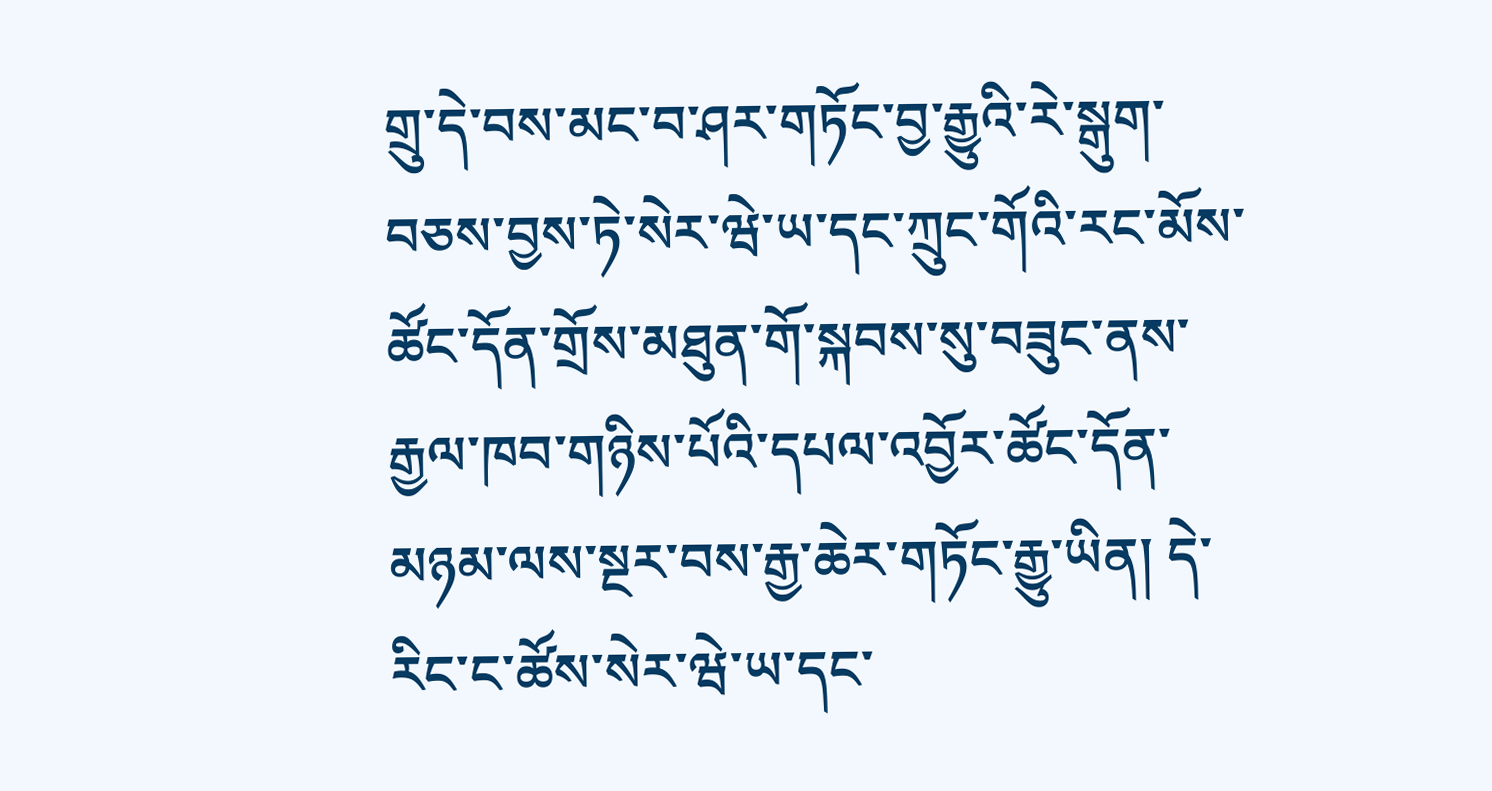གྲུ་དེ་བས་མང་བ་ཤར་གཏོང་བྱ་རྒྱུའི་རེ་སྒུག་བཅས་བྱས་ཏེ་སེར་ཝེ་ཡ་དང་ཀྲུང་གོའི་རང་མོས་ཚོང་དོན་གྲོས་མཐུན་གོ་སྐབས་སུ་བཟུང་ནས་རྒྱལ་ཁབ་གཉིས་པོའི་དཔལ་འབྱོར་ཚོང་དོན་མཉམ་ལས་སྔར་བས་རྒྱ་ཆེར་གཏོང་རྒྱུ་ཡིན། དེ་རིང་ང་ཚོས་སེར་ཝེ་ཡ་དང་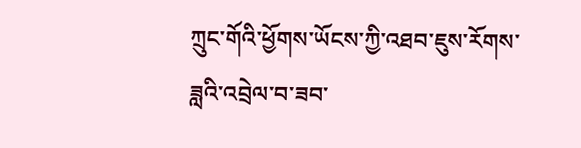ཀྲུང་གོའི་ཕྱོགས་ཡོངས་ཀྱི་འཐབ་ཇུས་རོགས་ཟླའི་འབྲེལ་བ་ཟབ་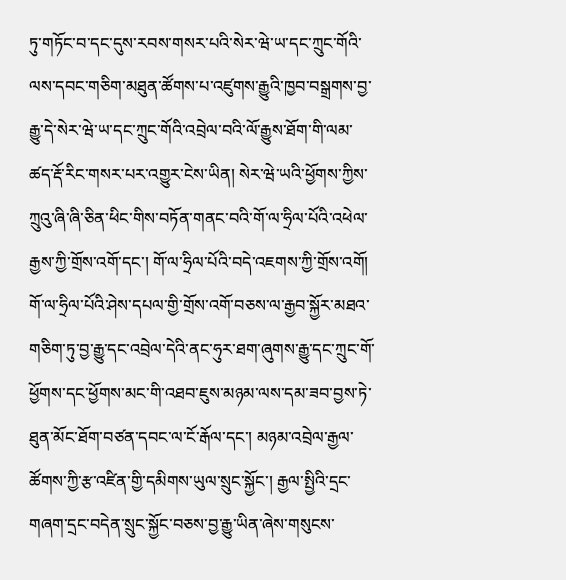ཏུ་གཏོང་བ་དང་དུས་རབས་གསར་པའི་སེར་ཝེ་ཡ་དང་ཀྲུང་གོའི་ལས་དབང་གཅིག་མཐུན་ཚོགས་པ་འཛུགས་རྒྱུའི་ཁྱབ་བསྒྲགས་བྱ་རྒྱུ་དེ་སེར་ཝེ་ཡ་དང་ཀྲུང་གོའི་འབྲེལ་བའི་ལོ་རྒྱུས་ཐོག་གི་ལམ་ཚད་རྡོ་རིང་གསར་པར་འགྱུར་ངེས་ཡིན། སེར་ཝེ་ཡའི་ཕྱོགས་ཀྱིས་ཀྲུའུ་ཞི་ཞི་ཅིན་ཕིང་གིས་བཏོན་གནང་བའི་གོ་ལ་ཧྲིལ་པོའི་འཕེལ་རྒྱས་ཀྱི་གྲོས་འགོ་དང་། གོ་ལ་ཧྲིལ་པོའི་བདེ་འཇགས་ཀྱི་གྲོས་འགོ། གོ་ལ་ཧྲིལ་པོའི་ཤེས་དཔལ་གྱི་གྲོས་འགོ་བཅས་ལ་རྒྱབ་སྐྱོར་མཐའ་གཅིག་ཏུ་བྱ་རྒྱུ་དང་འབྲེལ་དེའི་ནང་ཧུར་ཐག་ཞུགས་རྒྱུ་དང་ཀྲུང་གོ་ཕྱོགས་དང་ཕྱོགས་མང་གི་འཐབ་ཇུས་མཉམ་ལས་དམ་ཟབ་བྱས་ཏེ་ཐུན་མོང་ཐོག་བཙན་དབང་ལ་ངོ་རྒོལ་དང་། མཉམ་འབྲེལ་རྒྱལ་ཚོགས་ཀྱི་རྩ་འཛིན་གྱི་དམིགས་ཡུལ་སྲུང་སྐྱོང་། རྒྱལ་སྤྱིའི་དྲང་གཞག་དྲང་བདེན་སྲུང་སྐྱོང་བཅས་བྱ་རྒྱུ་ཡིན་ཞེས་གསུངས་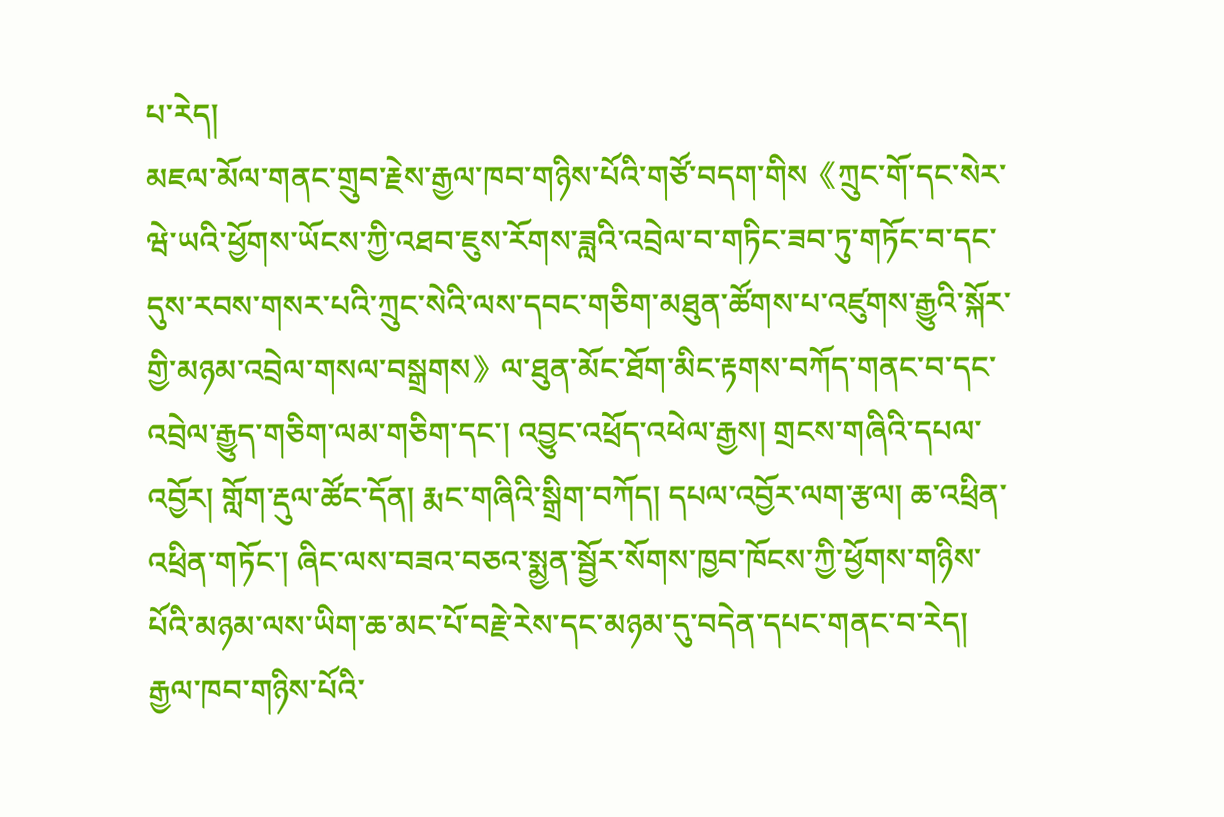པ་རེད།
མཇལ་མོལ་གནང་གྲུབ་རྗེས་རྒྱལ་ཁབ་གཉིས་པོའི་གཙོ་བདག་གིས《ཀྲུང་གོ་དང་སེར་ཝེ་ཡའི་ཕྱོགས་ཡོངས་ཀྱི་འཐབ་ཇུས་རོགས་ཟླའི་འབྲེལ་བ་གཏིང་ཟབ་ཏུ་གཏོང་བ་དང་དུས་རབས་གསར་པའི་ཀྲུང་སེའི་ལས་དབང་གཅིག་མཐུན་ཚོགས་པ་འཛུགས་རྒྱུའི་སྐོར་གྱི་མཉམ་འབྲེལ་གསལ་བསྒྲགས》ལ་ཐུན་མོང་ཐོག་མིང་རྟགས་བཀོད་གནང་བ་དང་འབྲེལ་རྒྱུད་གཅིག་ལམ་གཅིག་དང་། འབྱུང་འཕྲོད་འཕེལ་རྒྱས། གྲངས་གཞིའི་དཔལ་འབྱོར། གློག་རྡུལ་ཚོང་དོན། རྨང་གཞིའི་སྒྲིག་བཀོད། དཔལ་འབྱོར་ལག་རྩལ། ཆ་འཕྲིན་འཕྲིན་གཏོང་། ཞིང་ལས་བཟའ་བཅའ་སྨྱན་སྦྱོར་སོགས་ཁྱབ་ཁོངས་ཀྱི་ཕྱོགས་གཉིས་པོའི་མཉམ་ལས་ཡིག་ཆ་མང་པོ་བརྗེ་རེས་དང་མཉམ་དུ་བདེན་དཔང་གནང་བ་རེད།
རྒྱལ་ཁབ་གཉིས་པོའི་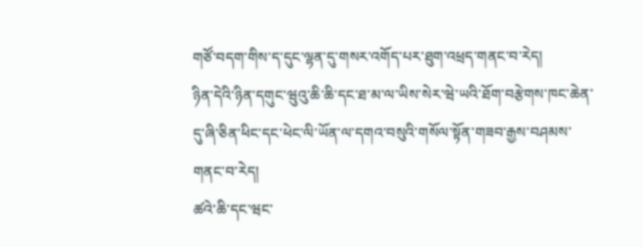གཙོ་བདག་གིས་ད་དུང་ལྷན་དུ་གསར་འགོད་པར་ཐུག་འཕྲད་གནང་བ་རེད།
ཉིན་དེའི་ཉིན་དགུང་ཝུའུ་ཆི་ཆི་དང་ཐ་མ་ལ་ཡིས་སེར་ཝེ་ཡའི་ཐོག་བརྩེགས་ཁང་ཆེན་དུ་ཞི་ཅིན་ཕིང་དང་ཕེང་ལི་ཡོན་ལ་དགའ་བསུའི་གསོལ་སྟོན་གཟབ་རྒྱས་བཤམས་གནང་བ་རེད།
ཚའེ་ཆི་དང་ཝང་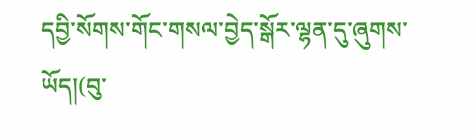དབྱི་སོགས་གོང་གསལ་བྱེད་སྒོར་ལྷན་དུ་ཞུགས་ཡོད།(བུ་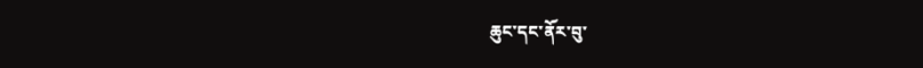ཆུང་དང་ནོར་བུ་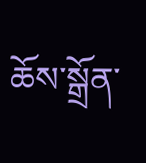ཆོས་སྒྲོན་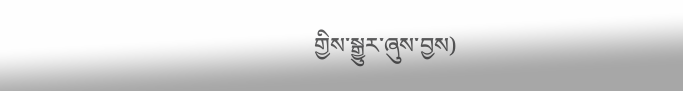གྱིས་སྒྱུར་ཞུས་བྱས)